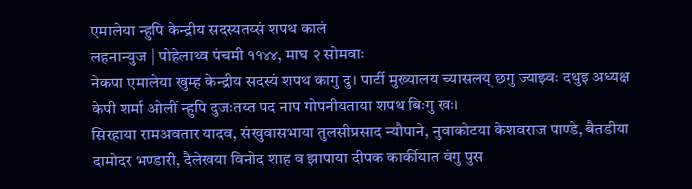एमालेया न्हुपि केन्द्रीय सदस्यतय्सं शपथ कालं
लहनान्युज | पोहेलाथ्व पंचमी ११४४, माघ २ सोमवाः
नेकपा एमालेया खुम्ह केन्द्रीय सदस्यं शपथ कागु दु। पार्टी मुख्यालय च्यासलय् छगु ज्याझ्वः दथुइ अध्यक्ष केपी शर्मा ओलीं न्हुपि दुजःतय्त पद नाप गोपनीयताया शपथ बिःगु खः।
सिरहाया रामअवतार यादव, संखुवासभाया तुलसीप्रसाद न्यौपाने, नुवाकोटया केशवराज पाण्डे, बैतडीया दामोदर भण्डारी, दैलेखया विनोद शाह व झापाया दीपक कार्कीयात वंगु पुस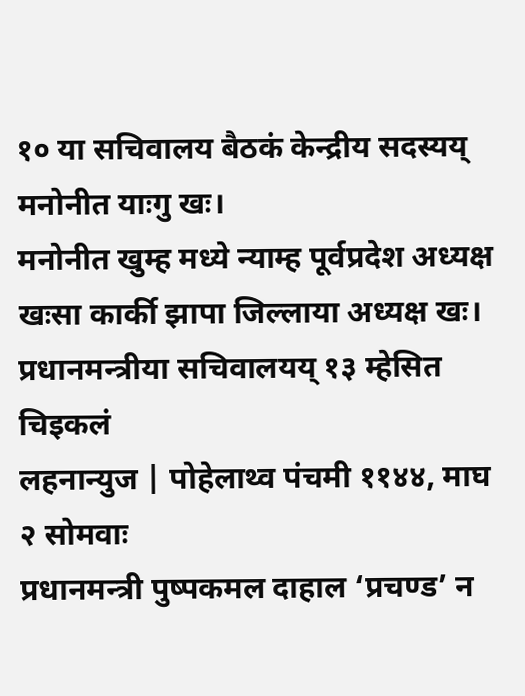१० या सचिवालय बैठकं केन्द्रीय सदस्यय् मनोनीत याःगु खः।
मनोनीत खुम्ह मध्ये न्याम्ह पूर्वप्रदेश अध्यक्ष खःसा कार्की झापा जिल्लाया अध्यक्ष खः।
प्रधानमन्त्रीया सचिवालयय् १३ म्हेसित चिइकलं
लहनान्युज | पोहेलाथ्व पंचमी ११४४, माघ २ सोमवाः
प्रधानमन्त्री पुष्पकमल दाहाल ‘प्रचण्ड’ न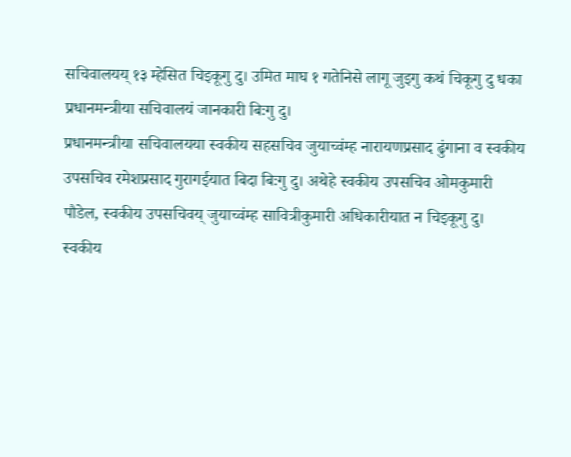सचिवालयय् १३ म्हेसित चिइकूगु दु। उमित माघ १ गतेनिसे लागू जुइगु कथं चिकूगु दु धका प्रधानमन्त्रीया सचिवालयं जानकारी बिःगु दु।
प्रधानमन्त्रीया सचिवालयया स्वकीय सहसचिव जुयाच्वंम्ह नारायणप्रसाद ढुंगाना व स्वकीय उपसचिव रमेशप्रसाद गुरागईयात बिदा बिःगु दु। अथेहे स्वकीय उपसचिव ओमकुमारी पौडेल, स्वकीय उपसचिवय् जुयाच्वंम्ह सावित्रीकुमारी अधिकारीयात न चिइकूगु दु।
स्वकीय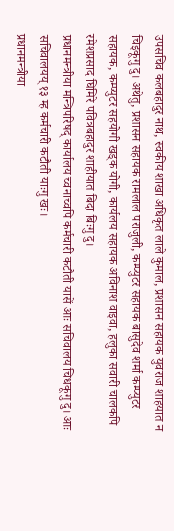उपसचिव कलबहादुर नाथ, स्वकीय शाखा अधिकृत लाले कुमाल, प्रशासन सहायक युवराज शाहयात न चिइकूगु दु। अथेतु, प्रशासन सहायक रामलाल पराजुली, कम्प्युटर सहायक बासुदेव शर्मा कम्प्युटर सहायक, कम्प्युटर सहयोगी खड्क योगी, कार्यलय सहायक अविनाश वाइवा, हलुका सवारी चालकपि रमेशप्रसाद घिमिरे पवित्रबहादुर शाहीयात बिदा बिःगु दु।
प्रधानमन्त्रीया मन्त्रिपरिषद् कार्यालय च्वनाच्वपि कर्मचारी कटौती यासें आः सचिवालय चिधकूगु दु। आः सचिवालयय् १३ म्ह कर्मचारी कटौती याःगु खः।
प्रधानमन्त्रीया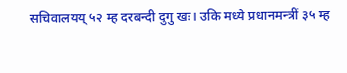सचिवालयय् ५२ म्ह दरबन्दी दुगु खः। उकि मध्ये प्रधानमन्त्रीं ३५ म्ह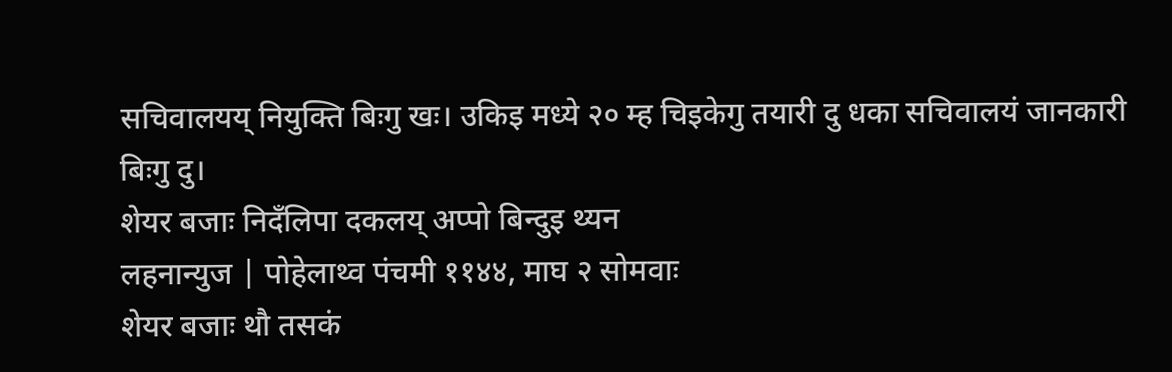सचिवालयय् नियुक्ति बिःगु खः। उकिइ मध्ये २० म्ह चिइकेगु तयारी दु धका सचिवालयं जानकारी बिःगु दु।
शेयर बजाः निदँलिपा दकलय् अप्पो बिन्दुइ थ्यन
लहनान्युज | पोहेलाथ्व पंचमी ११४४, माघ २ सोमवाः
शेयर बजाः थौ तसकं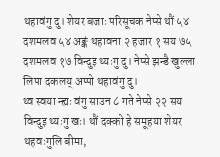थहावंगु दु। शेयर बजाः परिसूचक नेप्से थौं ५४ दशमलव ५४ अङ्कं थहावना २ हजार १ सय ७५ दशमलव १७ विन्दुइ थ्यःगु दु। नेप्से झन्डै खुल्ला लिपा दकलय् अप्पो थहावंगु दु।
थ्व स्वया न्ह्यः वंगु साउन ८ गते नेप्से २२ सय विन्दुइ थ्यःगु खः। थौं दक्को हे समूहया शेयर थहवःगुलि बीमा,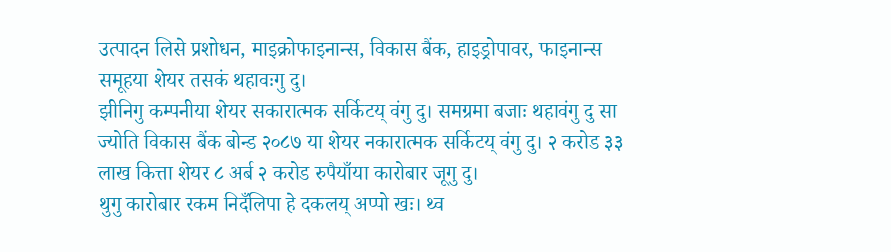उत्पादन लिसे प्रशोधन, माइक्रोफाइनान्स, विकास बैंक, हाइड्रोपावर, फाइनान्स समूहया शेयर तसकं थहावःगु दु।
झीनिगु कम्पनीया शेयर सकारात्मक सर्किटय् वंगु दु। समग्रमा बजाः थहावंगु दु सा ज्योति विकास बैंक बोन्ड २०८७ या शेयर नकारात्मक सर्किटय् वंगु दु। २ करोड ३३ लाख कित्ता शेयर ८ अर्ब २ करोड रुपैयाँया कारोबार जूगु दु।
थुगु कारोबार रकम निदँलिपा हे दकलय् अप्पो खः। थ्व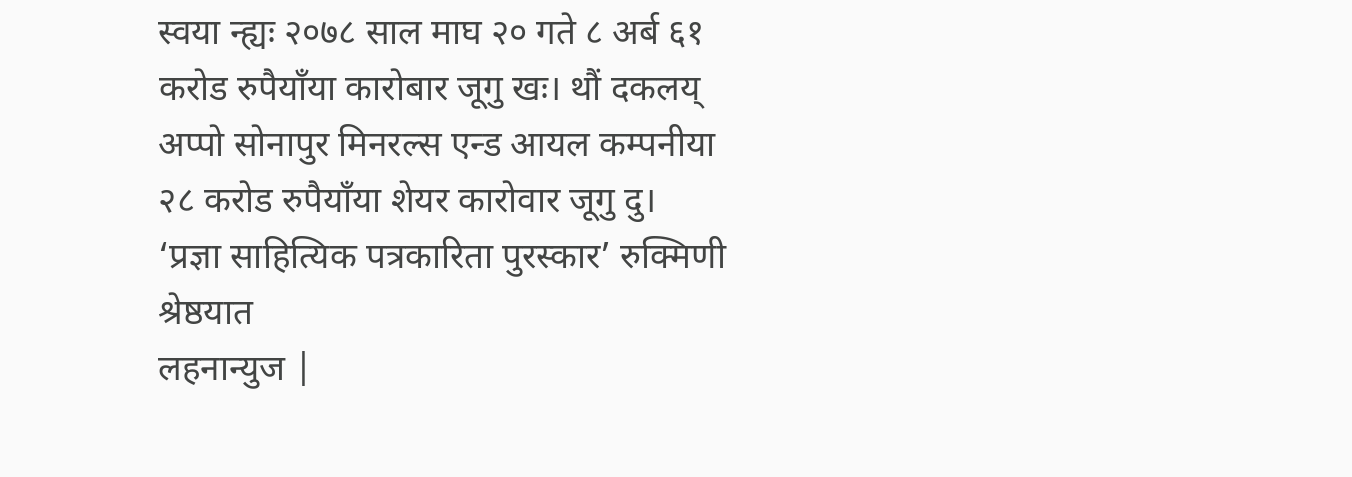स्वया न्ह्यः २०७८ साल माघ २० गते ८ अर्ब ६१ करोड रुपैयाँया कारोबार जूगु खः। थौं दकलय् अप्पो सोनापुर मिनरल्स एन्ड आयल कम्पनीया २८ करोड रुपैयाँया शेयर कारोवार जूगु दु।
‘प्रज्ञा साहित्यिक पत्रकारिता पुरस्कार’ रुक्मिणी श्रेष्ठयात
लहनान्युज |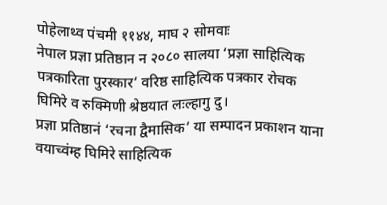पोहेलाथ्व पंचमी ११४४, माघ २ सोमवाः
नेपाल प्रज्ञा प्रतिष्ठान न २०८० सालया ‘प्रज्ञा साहित्यिक पत्रकारिता पुरस्कार’ वरिष्ठ साहित्यिक पत्रकार रोचक घिमिरे व रुक्मिणी श्रेष्ठयात लःल्हागु दु।
प्रज्ञा प्रतिष्ठानं ‘रचना द्वैमासिक’ या सम्पादन प्रकाशन याना वयाच्वंम्ह घिमिरे साहित्यिक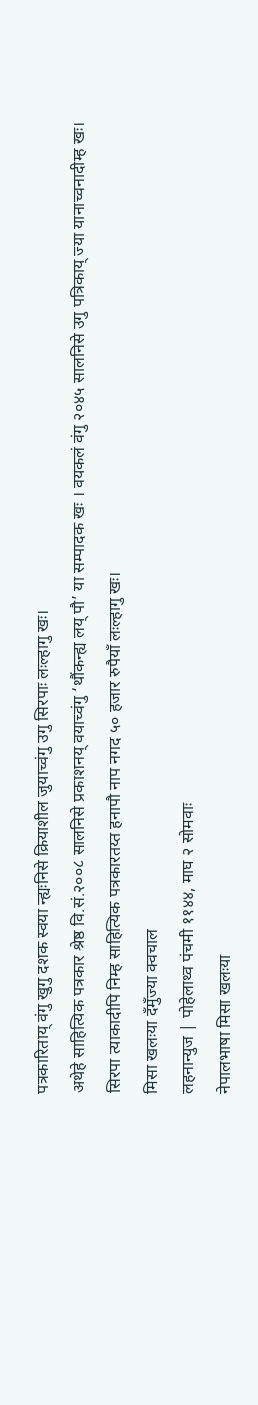पत्रकारिताय् वंगु खुगु दशक स्वया न्ह्यःनिसे क्रियाशील जुयाच्वंगु उगु सिरपाः लःल्हागु खः।
अथेहे साहित्यिक पत्रकार श्रेष्ठ वि.सं.२००८ सालनिसे प्रकाशनय् वयाच्वंगु ‘थौंकन्ह्य लय् पौ’ या सम्पादक खः । वयकलं वंगु २०४५ सालनिसे उगु पत्रिकाय् ज्या यानाच्वनादीम्ह खः।
सिरपा त्याकादीपि निम्ह साहित्यिक पत्रकारतय्त हनापौ नाप नगद ५० हजार रुपैयाँ लःल्हागु खः।
मिसा खलःया दँमुँज्या क्वचाल
लहनान्युज | पोहेलाथ्व पंचमी ११४४, माघ २ सोमवाः
नेपालभाषा मिसा खलःया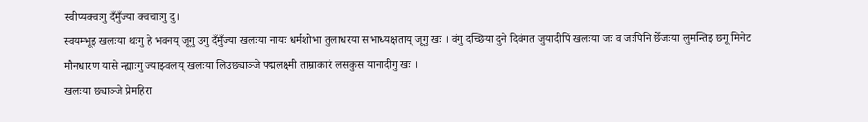स्वीप्यक्वःगु दँमुँज्या क्वचाःगु दु।
स्वयम्भूइ खलःया थःगु हे भवनय् जूगु उगु दँमुँज्या खलःया नायः धर्मशोभा तुलाधरया सभाध्यक्षताय् जूगु खः । वंगु दच्छिया दुने दिवंगत जुयादीपिं खलःया जः व जःपिनि छेँजःया लुमन्तिइ छगू मिनेट मौनधारण यासे न्ह्याःगु ज्याझ्वलय् खलःया लिउछ्याञ्जे पद्मलक्ष्मी ताम्राकारं लसकुस यानादीगु खः ।
खलःया छ्याञ्जे प्रेमहिरा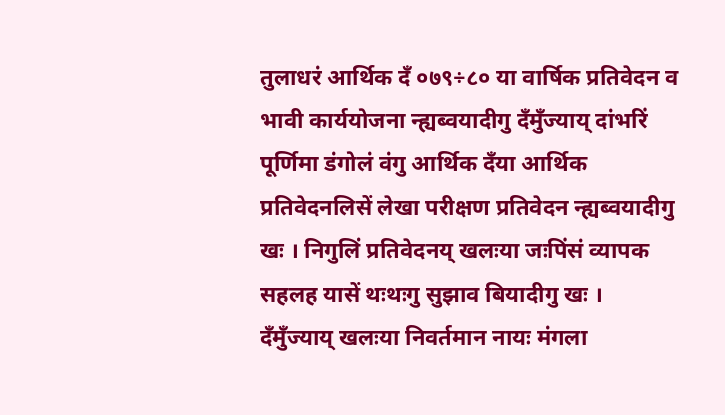तुलाधरं आर्थिक दँ ०७९÷८० या वार्षिक प्रतिवेदन व भावी कार्ययोजना न्ह्यब्वयादीगु दँमुँज्याय् दांभरिं पूर्णिमा डंगोलं वंगु आर्थिक दँया आर्थिक प्रतिवेदनलिसें लेखा परीक्षण प्रतिवेदन न्ह्यब्वयादीगु खः । निगुलिं प्रतिवेदनय् खलःया जःपिंसं व्यापक सहलह यासें थःथःगु सुझाव बियादीगु खः ।
दँमुँज्याय् खलःया निवर्तमान नायः मंगला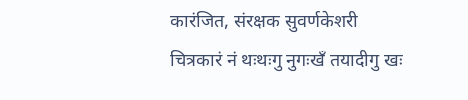कारंजित, संरक्षक सुवर्णकेशरी चित्रकारं नं थःथःगु नुगःखँ तयादीगु खः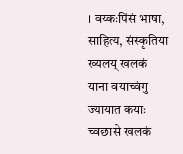। वय्कःपिंसं भाषा, साहित्य, संस्कृतिया ख्यलय् खलकं याना वयाच्वंगु ज्यायात कयाः च्वछासे खलकं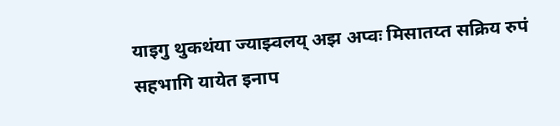याइगु थुकथंया ज्याझ्वलय् अझ अप्वः मिसातय्त सक्रिय रुपं सहभागि यायेत इनाप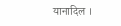यानादिल ।